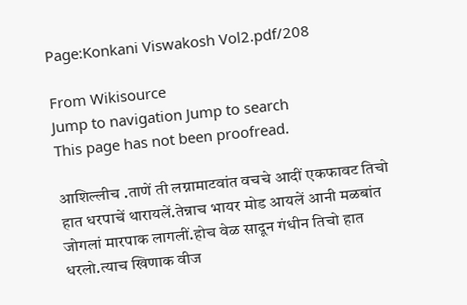Page:Konkani Viswakosh Vol2.pdf/208

From Wikisource
Jump to navigation Jump to search
This page has not been proofread.

आशिल्लीच .ताणें ती लग्नामाटवांत वचचे आदीं एकफावट तिचो हात धरपाचें थारायलें.तेन्नाच भायर मोड आयलें आनी मळबांत जोगलां मारपाक लागलीं.होच वेळ सादून गंधीन तिचो हात धरलो.त्याच खिणाक वीज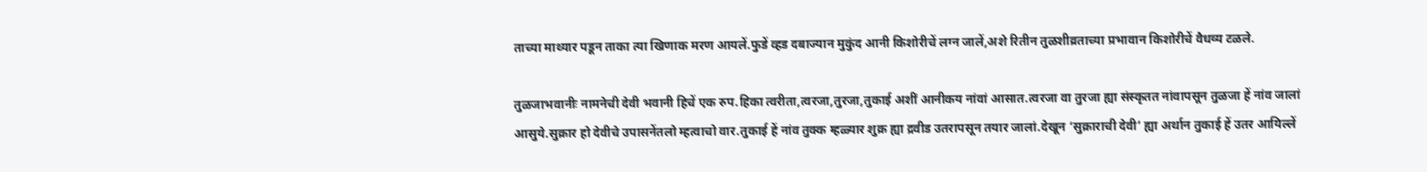ताच्या माथ्यार पडून ताका त्या खिणाक मरण आयलें.फुडें व्हड दबाज्यान मुकुंद आनी किशोरीचें लग्न जालें,अशे रितीन तुळशीव्रताच्या प्रभावान किशोरीचें वैधव्य टळले.

तुळजाभवानीः नामनेची देवी भवानी हिचें एक रुप.हिका त्वरीता,त्वरजा,तुरजा,तुकाई अशीं आनीकय नांवां आसात.त्वरजा वा तुरजा ह्या संस्कृतत नांवापसून तुळजा हें नांव जालां आसुये.सुक्रार हो देवीचे उपासनेंतलो म्हत्वाचो वार.तुकाई हें नांव तुक्क म्हळ्यार शुक्र ह्या द्रवीड उतरापसून तयार जालां.देखून ‘सुक्राराची देवी’ ह्या अर्थान तुकाई हें उतर आयिल्लें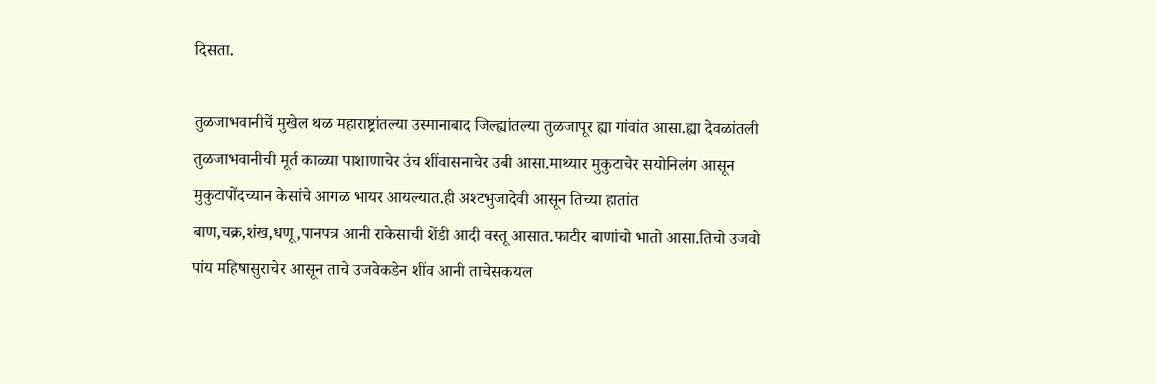दिसता.

तुळजाभवानीचें मुखेल थळ महाराष्ट्रांतल्या उस्मानाबाद जिल्ह्यांतल्या तुळजापूर ह्या गांवांत आसा.ह्या देवळांतली तुळजाभवानीची मूर्त काळ्या पाशाणाचेर उंच शींवासनाचेर उबी आसा.माथ्यार मुकुटाचेर सयोनिलंग आसून मुकुटापोंदच्यान केसांचे आगळ भायर आयल्यात.ही अश्टभुजादेवी आसून तिच्या हातांत बाण,चक्र,शंख,धणू,पानपत्र आनी राकेसाची शेंडी आदी वस्तू आसात.फाटीर बाणांचो भातो आसा.तिचो उजवो पांय महिषासुराचेर आसून ताचे उजवेकडेन शींव आनी ताचेसकयल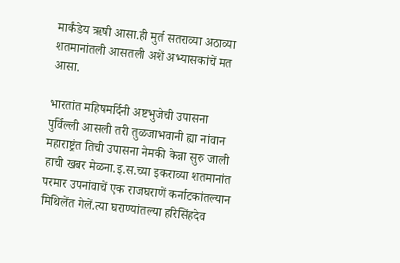मार्कंडेय ऋषी आसा.ही मुर्त सतराव्या अठाव्या शतमानांतली आसतली अशें अभ्यासकांचें मत आसा.

भारतांत महिषमर्दिनी अष्टभुजेची उपासना पुर्विल्ली आसली तरी तुळजाभवानी ह्या नांवान महाराष्ट्रंत तिची उपासना नेमकी केन्ना सुरु जाली हाची खबर मेळना.इ.स.च्या इकराव्या शतमानांत परमार उपनांवाचें एक राजघराणें कर्नाटकांतल्यान मिथिलेंत गेलें.त्या घराण्यांतल्या हरिसिंहदेव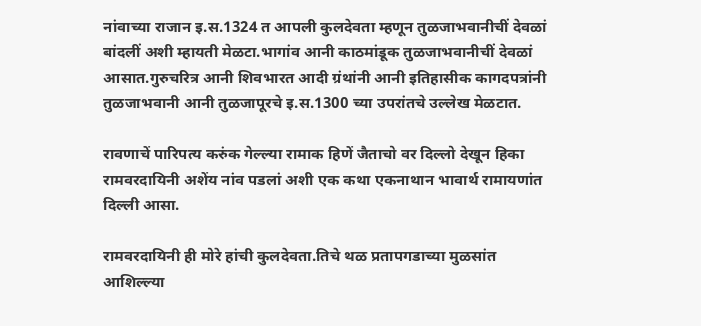नांवाच्या राजान इ.स.1324 त आपली कुलदेवता म्हणून तुळजाभवानीचीं देवळां बांदलीं अशी म्हायती मेळटा.भागांव आनी काठमांडूक तुळजाभवानीचीं देवळां आसात.गुरुचरित्र आनी शिवभारत आदी ग्रंथांनी आनी इतिहासीक कागदपत्रांनी तुळजाभवानी आनी तुळजापूरचे इ.स.1300 च्या उपरांतचे उल्लेख मेळटात.

रावणाचें पारिपत्य करुंक गेल्ल्या रामाक हिणें जैताचो वर दिल्लो देखून हिका रामवरदायिनी अशेंय नांव पडलां अशी एक कथा एकनाथान भावार्थ रामायणांत दिल्ली आसा.

रामवरदायिनी ही मोरे हांची कुलदेवता.तिचे थळ प्रतापगडाच्या मुळसांत आशिल्ल्या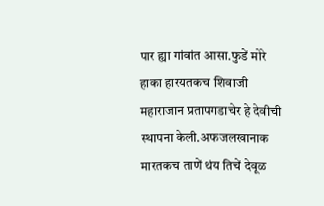पार ह्या गांवांत आसा.फुडें मोरे हाका हारयतकच शिवाजी महाराजान प्रतापगडाचेर हे देवीची स्थापना केली.अफजलखानाक मारतकच ताणें थंय तिचें देवूळ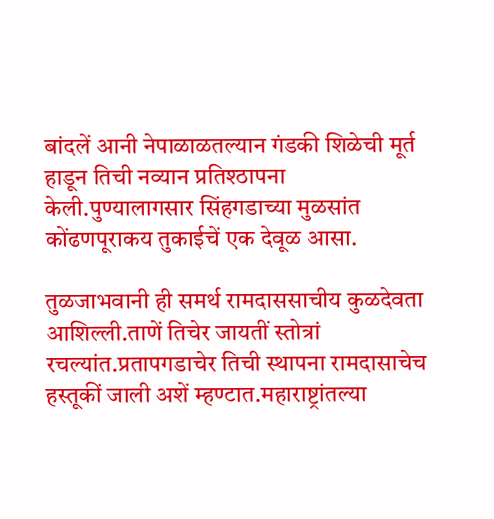बांदलें आनी नेपाळाळतल्यान गंडकी शिळेची मूर्त हाडून तिची नव्यान प्रतिश्ठापना केली.पुण्यालागसार सिंहगडाच्या मुळसांत कोंढणपूराकय तुकाईचें एक देवूळ आसा.

तुळजाभवानी ही समर्थ रामदाससाचीय कुळदेवता आशिल्ली.ताणें तिचेर जायतीं स्तोत्रां रचल्यांत.प्रतापगडाचेर तिची स्थापना रामदासाचेच हस्तूकीं जाली अशें म्हण्टात.महाराष्ट्रांतल्या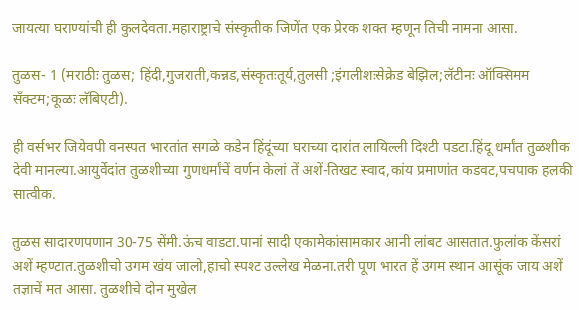जायत्या घराण्यांची ही कुलदेवता.महाराष्ट्राचे संस्कृतीक जिणेंत एक प्रेरक शक्त म्हणून तिची नामना आसा.

तुळस- 1 (मराठीः तुळस; हिंदी,गुजराती,कन्नड,संस्कृतःतूर्य,तुलसी ;इंगलीशःसेक्रेड बेझिल;लॅटीनः ऑक्सिमम सँक्टम;कूळः लॅबिएटी).

ही वर्सभर जियेवपी वनस्पत भारतांत सगळे कडेन हिंदूंच्या घराच्या दारांत लायिल्ली दिश्टी पडटा.हिंदू धर्मांत तुळशीक देवी मानल्या.आयुर्वेदांत तुळशीच्या गुणधर्मांचें वर्णन केलां तें अशें-तिखट स्वाद,कांय प्रमाणांत कडवट,पचपाक हलकी सात्वीक.

तुळस सादारणपणान 30-75 सेंमी.ऊंच वाडटा.पानां सादी एकामेकांसामकार आनी लांबट आसतात.फुलांक केंसरां अशें म्हण्टात.तुळशीचो उगम खंय जालो,हाचो स्पश्ट उल्लेख मेळना.तरी पूण भारत हें उगम स्थान आसूंक जाय अशें तज्ञाचें मत आसा. तुळशीचे दोन मुखेल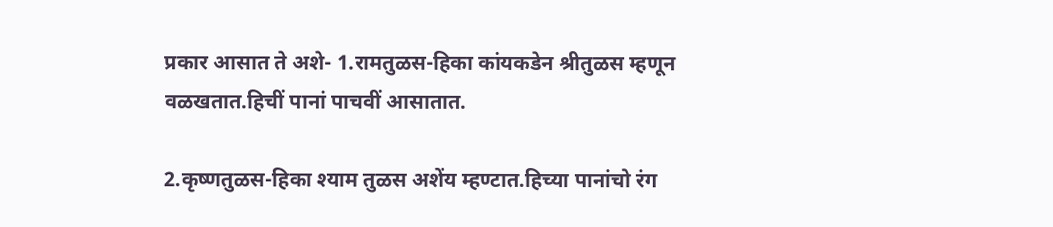प्रकार आसात ते अशे- 1.रामतुळस-हिका कांयकडेन श्रीतुळस म्हणून वळखतात.हिचीं पानां पाचवीं आसातात.

2.कृष्णतुळस-हिका श्याम तुळस अशेंय म्हण्टात.हिच्या पानांचो रंग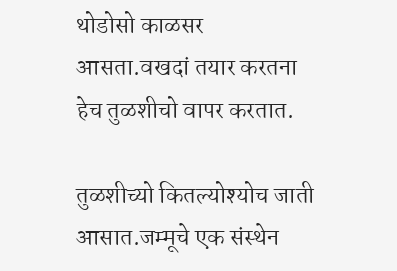थोडोसो काळसर आसता.वखदां तयार करतना हेच तुळशीचो वापर करतात.

तुळशीच्यो कितल्योश्योच जाती आसात.जम्मूचे एक संस्थेन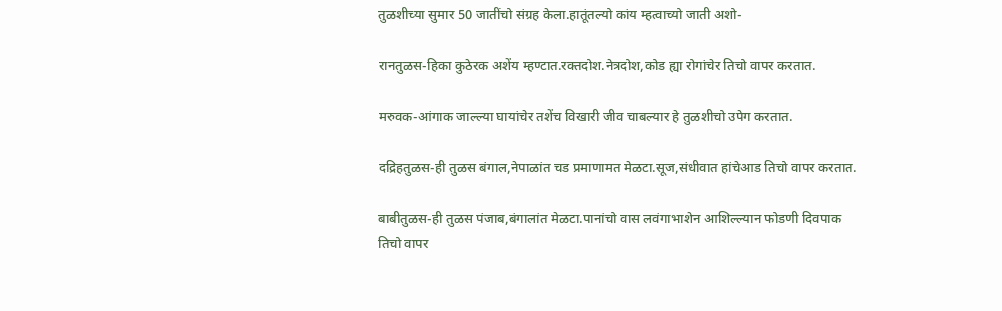तुळशीच्या सुमार 50 जातींचो संग्रह केला.हातूंतल्यो कांय म्हत्वाच्यो जाती अशो-

रानतुळस-हिका कुठेरक अशेंय म्हण्टात.रक्तदोश.नेत्रदोश,कोड ह्या रोगांचेर तिचो वापर करतात.

मरुवक-आंगाक जाल्ल्या घायांचेर तशेंच विखारी जीव चाबल्यार हे तुळशीचो उपेग करतात.

दद्रिहतुळस-ही तुळस बंगाल,नेपाळांत चड प्रमाणामत मेळटा.सूज,संधीवात हांचेआड तिचो वापर करतात.

बाबीतुळस-ही तुळस पंजाब,बंगालांत मेळटा.पानांचो वास लवंगाभाशेन आशिल्ल्यान फोडणी दिवपाक तिचो वापर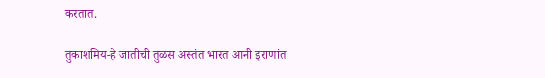करतात.

तुकाशमिय-हे जातीची तुळस अस्तंत भारत आनी इराणांत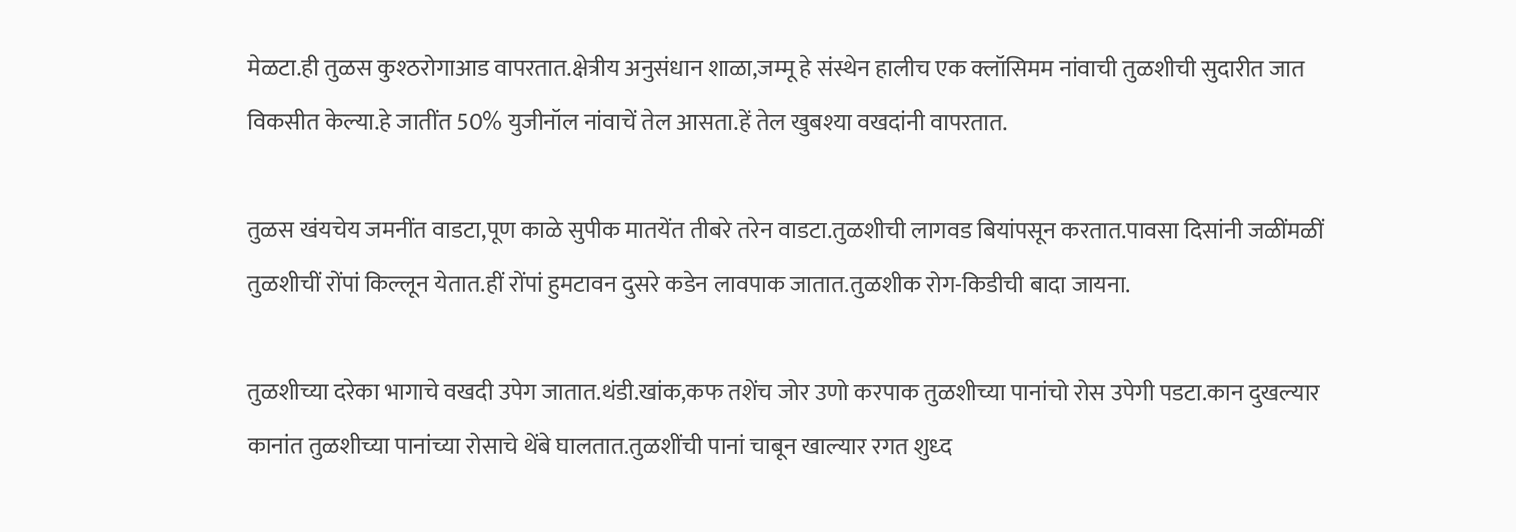मेळटा.ही तुळस कुश्ठरोगाआड वापरतात.क्षेत्रीय अनुसंधान शाळा,जम्मू हे संस्थेन हालीच एक क्लॉसिमम नांवाची तुळशीची सुदारीत जात विकसीत केल्या.हे जातींत 50% युजीनॉल नांवाचें तेल आसता.हें तेल खुबश्या वखदांनी वापरतात.

तुळस खंयचेय जमनींत वाडटा,पूण काळे सुपीक मातयेंत तीबरे तरेन वाडटा.तुळशीची लागवड बियांपसून करतात.पावसा दिसांनी जळींमळीं तुळशीचीं रोंपां किल्लून येतात.हीं रोंपां हुमटावन दुसरे कडेन लावपाक जातात.तुळशीक रोग-किडीची बादा जायना.

तुळशीच्या दरेका भागाचे वखदी उपेग जातात.थंडी.खांक,कफ तशेंच जोर उणो करपाक तुळशीच्या पानांचो रोस उपेगी पडटा.कान दुखल्यार कानांत तुळशीच्या पानांच्या रोसाचे थेंबे घालतात.तुळशींची पानां चाबून खाल्यार रगत शुध्द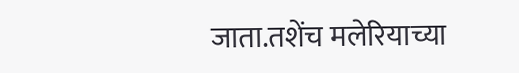जाता.तशेंच मलेरियाच्या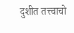दुशीत तत्त्वाचो